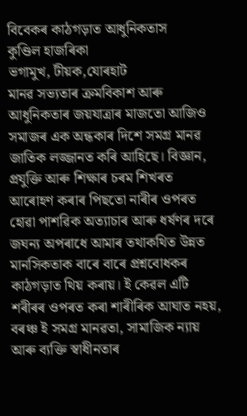বিবেকৰ কাঠগড়াত আধুনিকতাস
কুণ্ডিল হাজৰিকা
ভগামুখ, টীয়ক,যোৰহাট
মানৱ সভ্যতাৰ ক্ৰমবিকাশ আৰু আধুনিকতাৰ জয়যাত্ৰাৰ মাজতো আজিও সমাজৰ এক অন্ধকাৰ দিশে সমগ্ৰ মানৱ জাতিক লজ্জানত কৰি আহিছে। বিজ্ঞান, প্ৰযুক্তি আৰু শিক্ষাৰ চৰম শিখৰত আৰোহণ কৰাৰ পিছতো নাৰীৰ ওপৰত হোৱা পাশৱিক অত্যাচাৰ আৰু ধৰ্ষণৰ দৰে জঘন্য অপৰাধে আমাৰ তথাকথিত উন্নত মানসিকতাক বাৰে বাৰে প্ৰশ্নবোধকৰ কাঠগড়াত থিয় কৰায়। ই কেৱল এটি শৰীৰৰ ওপৰত কৰা শাৰীৰিক আঘাত নহয়, বৰঞ্চ ই সমগ্ৰ মানৱতা, সামাজিক ন্যায় আৰু ব্যক্তি স্বাধীনতাৰ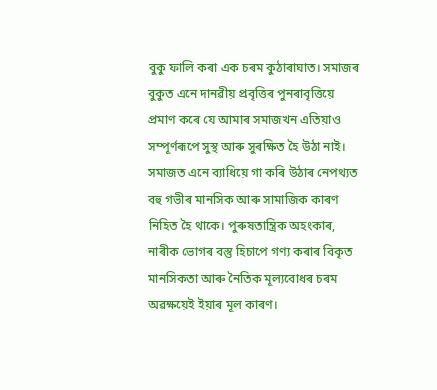বুকু ফালি কৰা এক চৰম কুঠাৰাঘাত। সমাজৰ বুকুত এনে দানৱীয় প্ৰবৃত্তিৰ পুনৰাবৃত্তিয়ে প্ৰমাণ কৰে যে আমাৰ সমাজখন এতিয়াও সম্পূৰ্ণৰূপে সুস্থ আৰু সুৰক্ষিত হৈ উঠা নাই।
সমাজত এনে ব্যাধিয়ে গা কৰি উঠাৰ নেপথ্যত বহু গভীৰ মানসিক আৰু সামাজিক কাৰণ নিহিত হৈ থাকে। পুৰুষতান্ত্ৰিক অহংকাৰ, নাৰীক ভোগৰ বস্তু হিচাপে গণ্য কৰাৰ বিকৃত মানসিকতা আৰু নৈতিক মূল্যবোধৰ চৰম অৱক্ষয়েই ইয়াৰ মূল কাৰণ।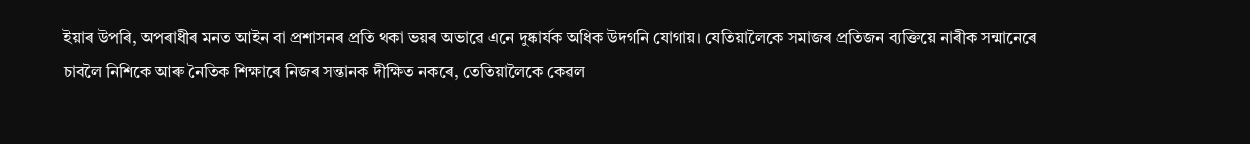ইয়াৰ উপৰি, অপৰাধীৰ মনত আইন বা প্ৰশাসনৰ প্ৰতি থকা ভয়ৰ অভাৱে এনে দুষ্কাৰ্যক অধিক উদগনি যোগায়। যেতিয়ালৈকে সমাজৰ প্ৰতিজন ব্যক্তিয়ে নাৰীক সন্মানেৰে চাবলৈ নিশিকে আৰু নৈতিক শিক্ষাৰে নিজৰ সন্তানক দীক্ষিত নকৰে, তেতিয়ালৈকে কেৱল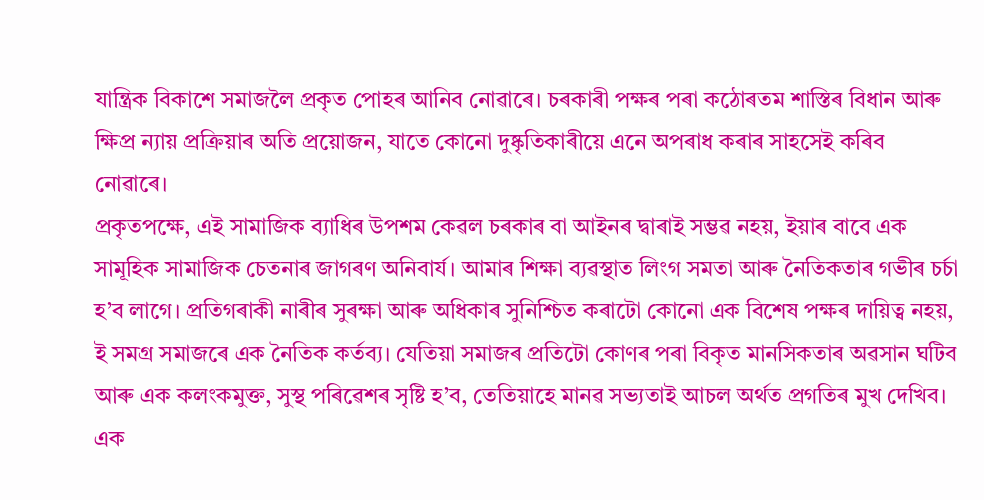যান্ত্ৰিক বিকাশে সমাজলৈ প্ৰকৃত পোহৰ আনিব নোৱাৰে। চৰকাৰী পক্ষৰ পৰা কঠোৰতম শাস্তিৰ বিধান আৰু ক্ষিপ্ৰ ন্যায় প্ৰক্ৰিয়াৰ অতি প্ৰয়োজন, যাতে কোনো দুষ্কৃতিকাৰীয়ে এনে অপৰাধ কৰাৰ সাহসেই কৰিব নোৱাৰে।
প্ৰকৃতপক্ষে, এই সামাজিক ব্যাধিৰ উপশম কেৱল চৰকাৰ বা আইনৰ দ্বাৰাই সম্ভৱ নহয়, ইয়াৰ বাবে এক সামূহিক সামাজিক চেতনাৰ জাগৰণ অনিবাৰ্য। আমাৰ শিক্ষা ব্যৱস্থাত লিংগ সমতা আৰু নৈতিকতাৰ গভীৰ চৰ্চা হ’ব লাগে। প্ৰতিগৰাকী নাৰীৰ সুৰক্ষা আৰু অধিকাৰ সুনিশ্চিত কৰাটো কোনো এক বিশেষ পক্ষৰ দায়িত্ব নহয়, ই সমগ্ৰ সমাজৰে এক নৈতিক কৰ্তব্য। যেতিয়া সমাজৰ প্ৰতিটো কোণৰ পৰা বিকৃত মানসিকতাৰ অৱসান ঘটিব আৰু এক কলংকমুক্ত, সুস্থ পৰিৱেশৰ সৃষ্টি হ’ব, তেতিয়াহে মানৱ সভ্যতাই আচল অৰ্থত প্ৰগতিৰ মুখ দেখিব। এক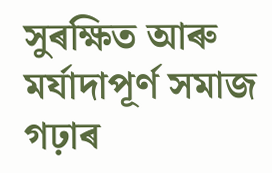সুৰক্ষিত আৰু মৰ্যাদাপূৰ্ণ সমাজ গঢ়াৰ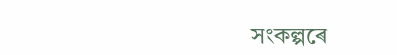সংকল্পৰে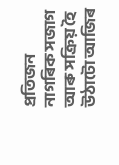প্ৰতিজন নাগৰিক সজাগ আৰু সক্ৰিয় হৈ উঠাটো আজিৰ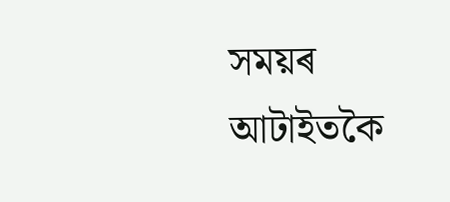সময়ৰ আটাইতকৈ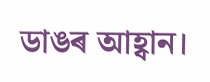ডাঙৰ আহ্বান।